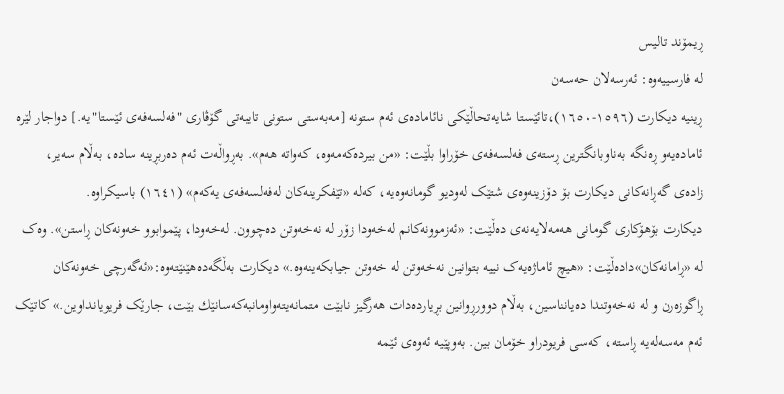ڕیمۆند تالیس
لە فارسییەوە: ئەرسەلان حەسەن
ڕینیه دیکارت (١٥٩٦-١٦٥٠)،تائێستا شایەتحاڵێکی نائامادەی ئەم ستونە [مەبەستی ستونی تایبەتی گۆڤاری "فەلسەفەی ئێستا"یە.] دواجار لێرە ئامادەیەو ڕەنگە بەناوبانگترین ڕستەی فەلسەفەی خۆراوا بڵێت: «من بیردەکەمەوە، کەواتە هەم». بەڕواڵەت ئەم دەربڕینە سادە، بەڵام سەیر، زادەی گەڕانەکانی دیکارت بۆ دۆزینەوەی شتێک لەودیو گومانەوەیە، کەلە «تێفکرینەکان لەفەلسەفەی یەکەم» (١٦٤١) باسیکراوە.
دیکارت بۆهۆکاری گومانی هەمەلایەنەی دەڵێت: «ئەزموونەکانم لەخەودا زۆر لە نەخەوتن دەچوون. لەخەودا، پێموابوو خەونەکان ڕاستن». وەک لە «ڕامانەکان»دادەڵێت: «هیچ ئاماژەیەک نییە بتوانین نەخەوتن لە خەوتن جیابکەینەوە.» دیکارت بەڵگەدەهێنێتەوە:«ئەگەرچی خەونەکان ڕاگوزەرن و لە نەخەوتندا دەیانناسین، بەڵام دوورڕوانین بڕیاردەدات هەرگیز نابێت متمانەیتەواومانبەکەسانێك بێت، جارێک فریویانداوین.» کاتێک ئەم مەسەلەیە ڕاستە، کەسی فریودراو خۆمان بین. بەوپێیە ئەوەی ئێمە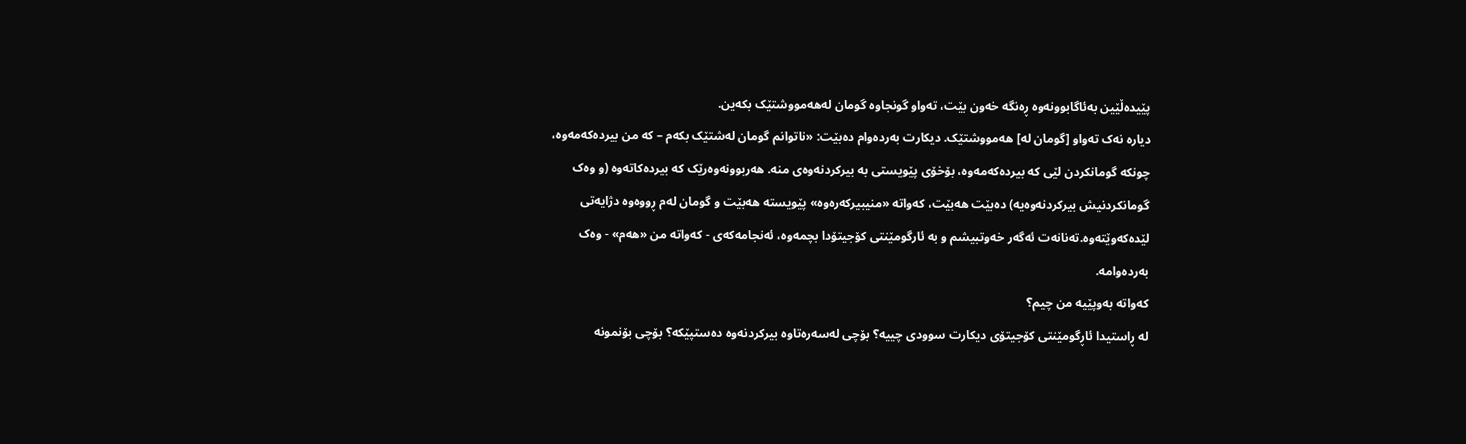پێیدەڵێین بەئاگابوونەوە ڕەنگە خەون بێت، تەواو گونجاوە گومان لەهەمووشتێک بکەین.
دیارە نەک تەواو [گومان لە] هەمووشتێک. دیکارت بەردەوام دەبێت: «ناتوانم گومان لەشتێک بکەم – کە من بیردەکەمەوە، چونکە گومانکردن لێی کە بیردەکەمەوە، بۆخۆی پێویستی بە بیرکردنەوەی منە. هەربوونەوەرێک کە بیردەکاتەوە (و وەک گومانکردنیش بیرکردنەوەیە) دەبێت هەبێت، کەواتە «منیبیرکەرەوە» پێویستە هەبێت و گومان لەم ڕووەوە دژایەتی لێدەکەوێتەوە.تەنانەت ئەگەر خەوتبیشم و بە ئارگومێنتی کۆجیتۆدا بچمەوە، ئەنجامەکەی - کەواتە من «هەم» - وەک بەردەوامە.
کەواتە بەوپێیە من چیم؟
لە ڕاستیدا ئاڕگومێنتی کۆجیتۆی دیکارت سوودی چییە؟ بۆچی لەسەرەتاوە بیرکردنەوە دەستپێکە؟ بۆچی بۆنمونە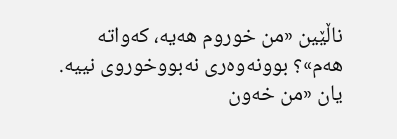ناڵێین «من خوروم هەیە، کەواتە هەم»؟ بوونەوەری نەبووخوروی نییە. یان «من خەون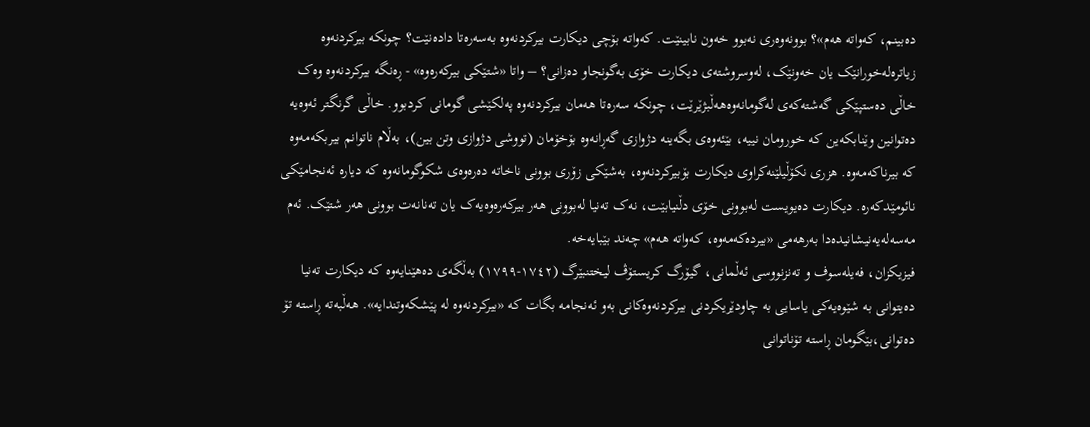دەبینم، کەواتە هەم»؟ بوونەوەری نەبوو خەون نابینێت. کەواتە بۆچی دیکارت بیرکردنەوە بەسەرەتا دادەنێت؟ چونکە بیرکردنەوە زیاترەلەخورانێک یان خەونێک، لەوسروشتەی دیکارت خۆی بەگونجاو دەزانی؟ – واتا «شتێکی بیرکەرەوە» - ڕەنگە بیرکردنەوە وەک خاڵی دەستپێکی گەشتەکەی لەگومانەوەهەڵبژێرێت، چونکە سەرەتا هەمان بیرکردنەوە پەلکێشی گومانی کردبوو. خاڵی گرنگتر ئەوەیە دەتوانین وێنابکەین کە خورومان نییە، بێئەوەی بگەینە دژوازی گەڕانەوە بۆخۆمان (تووشی دژوازی وتن بین)، بەڵام ناتوانم بیربکەمەوە کە بیرناکەمەوە. هزری نکۆڵیلێنەکراوی دیکارت بۆبیرکردنەوە، بەشێکی زۆری بوونی ناخاتە دەرەوەی شکوگومانەوە کە دیارە ئەنجامێکی نائومێدکەرە. دیکارت دەیویست لەبوونی خۆی دڵنیابێت، نەک تەنیا لەبوونی هەر بیرکەرەوەیەک یان تەنانەت بوونی هەر شتێک. ئەم مەسەلەیەنیشانیدەدا بەرهەمی «بیردەکەمەوە، کەواتە هەم» چەند بێبایەخە.
فیزیکزان، فەیلەسوف و تەنزنووسی ئەڵمانی، گیۆرگ کریستۆڤ لیختنبێرگ (١٧٤٢-١٧٩٩) بەڵگەی دەهێنایەوە کە دیکارت تەنیا دەیتوانی بە شێوەیەکی یاسایی بە چاودێریکردنی بیرکردنەوەکانی بەو ئەنجامە بگات کە «بیرکردنەوە لە پێشکەوتندایە». هەڵبەتە ڕاستە تۆ دەتوانی،بێگومان ڕاستە تۆناتوانی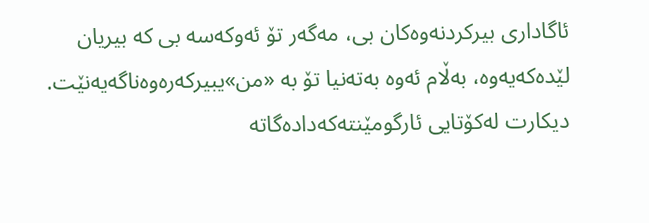ئاگاداری بیرکردنەوەکان بی، مەگەر تۆ ئەوکەسە بی کە بیریان لێدەکەیەوە، بەڵام ئەوە بەتەنیا تۆ بە «من»یبیرکەرەوەناگەیەنێت. دیکارت لەکۆتایی ئارگومێنتەکەدادەگاتە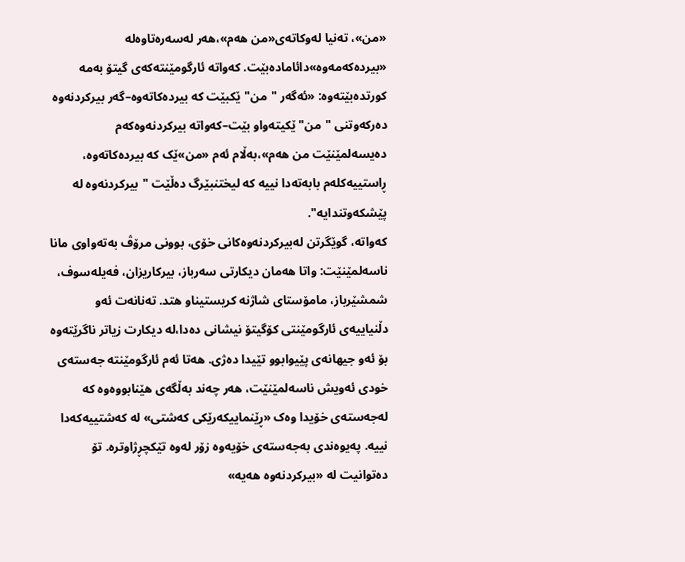«من»، تەنیا لەوکاتەی«من هەم»،هەر لەسەرەتاوەلە «بیردەکەمەوە»دائامادەبێت. کەواتە ئارگومێنتەکەی گیتۆ بەمە کورتدەبێتەوە: «ئەگەر "من"ێکبێت کە بیردەکاتەوە–گەر بیرکردنەوە دەرکەوتنی "من"ێکیتەواو بێت–کەواتە بیرکردنەوەکەم دەیسەلمێنێت من هەم»،بەڵام ئەم «من»ێک که بیردەکاتەوە، ڕاستییەکلەم بابەتەدا نییە کە لیختنبێرگ دەڵێت "بیرکردنەوە لە پێشکەوتندایە".
کەواتە، گوێگرتن لەبیرکردنەوەکانی خۆی، بوونی مرۆڤ بەتەواوی مانا ناسەلمێنێت: واتا هەمان دیکارتی سەرباز، بیرکاریزان، فەیلەسوف، شمشێرباز، مامۆستای شاژنە کریستیناو هتد. تەنانەت ئەو دڵنیاییەی ئارگومێنتی کۆگیتۆ نیشانی دەدا،لە دیکارت زیاتر ناگرێتەوە بۆ ئەو جیهانەی پێیوابوو تێیدا دەژی. هەتا ئەم ئارگومێنتە جەستەی خودی ئەویش ناسەلمێنێت، هەر چەند بەڵگەی هێنابووەوە کە لەجەستەی خۆیدا وەک «ڕێنماییکەرێکی کەشتی» لە کەشتییەکەدا نییە. پەیوەندی بەجەستەی خۆیەوە زۆر لەوە تێکچڕژاوترە. تۆ دەتوانیت لە «بیرکردنەوە هەیە»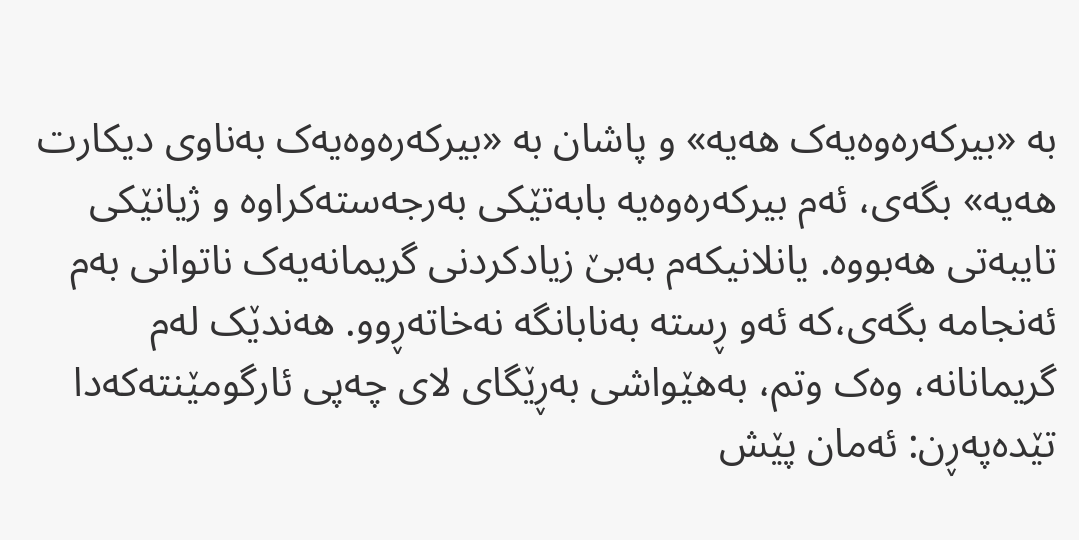به «بیرکەرەوەیەک هەیە» و پاشان به «بیرکەرەوەیەک بەناوی دیکارت هەیە» بگەی، ئەم بیرکەرەوەیە بابەتێکی بەرجەستەکراوە و ژیانێکی تایبەتی هەبووە. یانلانیکەم بەبێ زیادکردنی گریمانەیەک ناتوانی بەم ئەنجامە بگەی،کە ئەو ڕستە بەنابانگە نەخاتەڕوو. هەندێک لەم گریمانانە، وەک وتم، بەهێواشی بەڕێگای لای چەپی ئارگومێنتەکەدا تێدەپەڕن: ئەمان پێش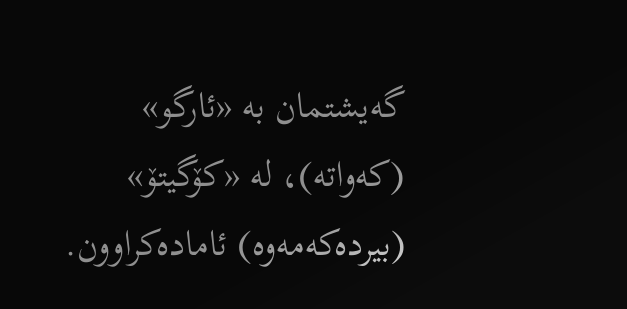گەیشتمان بە «ئارگو» (کەواتە)، لە «کۆگیتۆ» (بیردەکەمەوە) ئامادەکراوون.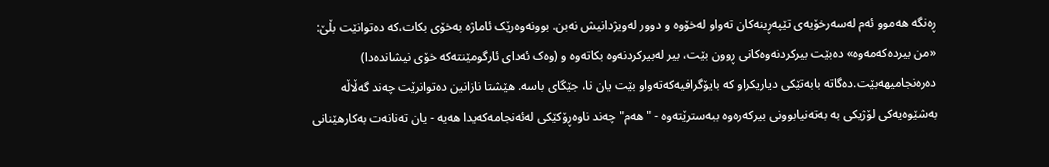ڕەنگە هەموو ئەم لەسەرخۆیەی تێپەڕینەکان تەواو لەخۆوە و دوور لەویژدانیش نەبن. بوونەوەرێک ئاماژە بەخۆی بکات،کە دەتوانێت بڵێ: «من بیردەکەمەوە» دەبێت بیرکردنەوەکانی ڕوون بێت، بیر لەبیرکردنەوە بکاتەوە و (وەک ئەدای ئارگومێنتەکە خۆی نیشاندەدا) دەرەنجامیهەبێت.دەگاتە بابەتێکی دیاریکراو کە بایۆگرافیەکەتەواو بێت یان نا، جێگای باسە. هێشتا نازانین دەتوانرێت چەند گەڵاڵە بەشێوەیەکی لۆژیکی بە بەتەنیابوونی بیرکەرەوە ببەسترێتەوە - "هەم" چەند ناوەڕۆکێکی لەئەنجامەکەیدا هەیە - یان تەنانەت بەکارهێنانی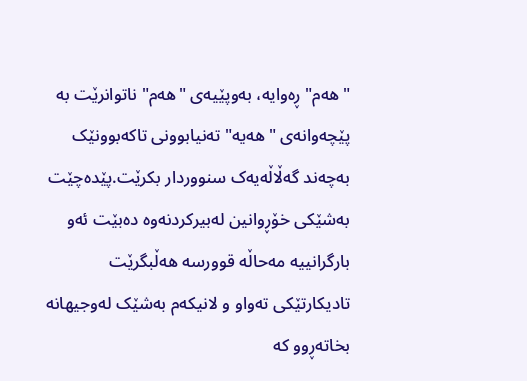"هەم" ڕەوایە، بەوپێیەی "هەم" ناتوانرێت بە پێچەوانەی "هەیە" تەنیابوونی تاکەبوونێک بەچەند گەڵاڵەیەک سنووردار بکرێت.پێدەچێت بەشێکی خۆڕوانین لەبیرکردنەوە دەبێت ئەو بارگرانییە مەحاڵە قوورسە هەڵبگرێت تادیکارتێکی تەواو و لانیکەم بەشێک لەوجیهانە بخاتەڕوو کە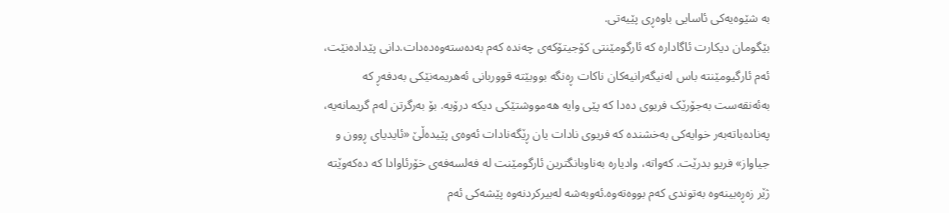بە شێوەیەکی ئاسایی باوەڕی پێیەتی.
بێگومان دیکارت ئاگادارە کە ئارگومێنتی کۆجیتۆکەی چەندە کەم بەدەستەوەدەدات.دانی پێدادەنێت، ئەم ئارگیومێنتە باس لەنیگەرانیەکان ناکات ڕەنگە بووبێتە قووربانی ئەهریمەنێکی بەدفەڕ کە بەئەنقەست بەجۆرێک فریوی دەدا کە پێی وایە هەمووشتێکی دیکە درۆیە. بۆ بەرگرتن لەم گریمانەیە، پەنادەباتەبەر خوایەکی بەخشندە کە فریوی نادات یان ڕێگەنادات ئەوەی پێیدەڵێ «ئایدیای ڕوون و جیاواز» فریو بدرێت. کەواتە، وادیارە بەناوبانگترین ئارگومێنت لە فەلسەفەی خۆرئاوادا کە دەکەوێتە ژێر زەڕەبینەوە بەتوندی کەم بووەتەوە.ئەوبەشە لەبیرکردنەوە پێشەکی ئەم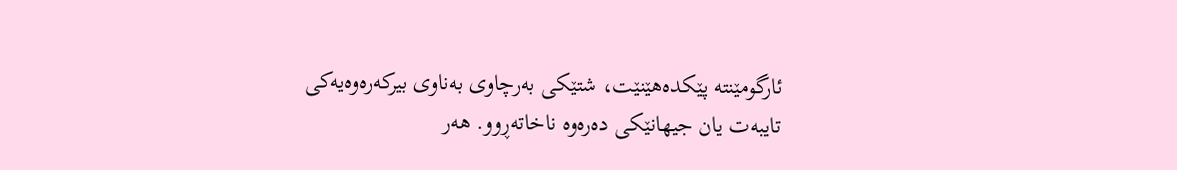ئارگومێنتە پێکدەهێنێت، شتێکی بەرچاوی بەناوی بیرکەرەوەیەکی تایبەت یان جیهانێکی دەرەوە ناخاتەڕوو. هەر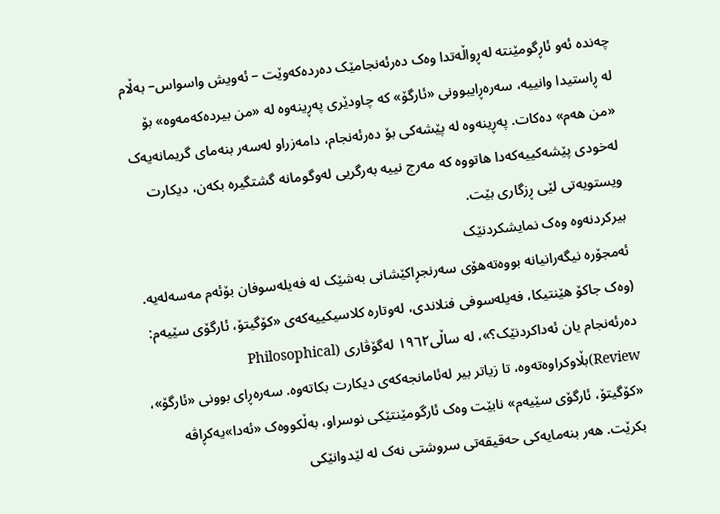چەندە ئەو ئاڕگومێنتە لەڕواڵەتدا وەک دەرئەنجامێک دەردەکەوێت – ئەویش واسواس– بەڵام لە ڕاستیدا وانییە، سەرەڕایبوونی «ئارگۆ» که چاودێری پەڕینەوە لە «من بیردەکەمەوە» بۆ «من هەم» دەکات. پەڕینەوە لە پێشەکی بۆ دەرئەنجام، دامەزراو لەسەر بنەمای گریمانەیەک لەخودی پێشەکییەکەدا هاتووە کە مەرج نییە بەرگریی لەوگومانە گشتگیرە بکەن، دیکارت ویستویەتی لێی ڕزگاری بێت.
بیرکردنەوە وەک نمایشکردنێک
ئەمجۆرە نیگەرانیانە بووەتەهۆی سەرنجڕاکێشانی بەشێک لە فەیلەسوفان بۆئەم مەسەلەیە. (وەک جاکۆ هێنتیکا، فەیلەسوفی فنلاندی، لەوتارە کلاسیکییەکەی «کۆگیتۆ، ئارگۆی سێیەم: دەرئەنجام یان ئەداکردنێک؟»، له ساڵی١٩٦٢ لەگۆڤاری (Philosophical Review)بڵاوکراوەتەوە، تا زیاتر بیر لەئامانجەکەی دیکارت بکاتەوە. سەرەڕای بوونی «ئارگۆ»، «کۆگیتۆ، ئارگۆی سێیەم» نابێت وەک ئارگومێنتێکی نوسراو، بەڵکووەک «ئەدا»یەکڕاڤە بکرێت. هەر بنەمایەکی حەقیقەتی سروشتی نەک لە لێدوانێکی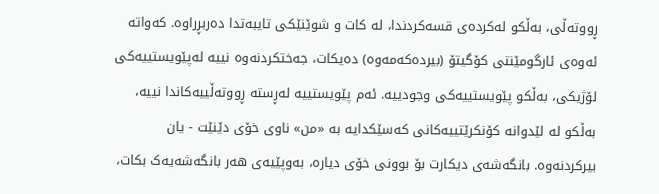ڕووتەڵی، بەڵکو لەکردەی قسەکردندا، لە کات و شوێنێکی تایبەتدا دەربڕراوە. کەواتە ئەوەی ئارگومێنتی کۆگیتۆ (بیردەکەمەوە) دەیکات، جەختکردنەوە نییە لەپێویستییەکی لۆژیکی، بەڵکو پێویستییەکی وجودییە. ئەم پێویستییە لەڕستە ڕووتەڵییەکاندا نییە، بەڵکو لە لێدوانە کۆنکرێتییەکانی کەسێکدایە بە «من» ناوی خۆی دێنێت - یان بیرکردنەوە. بانگەشەی دیکارت بۆ بوونی خۆی دیارە، بەوپێیەی هەر بانگەشەیەک بکات،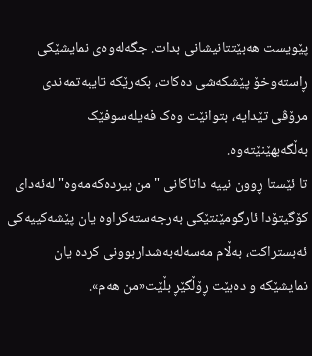پێویست هەبێتتانیشانی بدات. جگەلەوەی نمایشێکی ڕاستەوخۆ پێشکەشی دەکات، بکەرێکە تایبەتمەندی مرۆڤی تێدایە، بتوانێت وەک فەیلەسوفێک بەڵگەبهێنێتەوە.
تا ئێستا ڕوون نییە داتاکانی "من بیردەکەمەوە" لەئەدای کۆگیتۆدا ئارگومێنتێکی بەرجەستەکراوە یان پێشەکییەکی ئەبستراکت، بەڵام مەسەلەبەشداربوونی کردە یان نمایشێکە و دەبێت ڕۆڵگێڕ بڵێت«من هەم».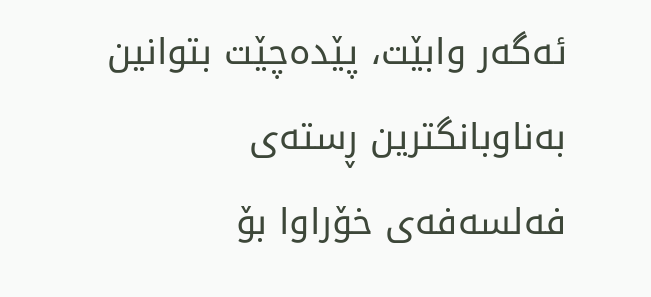ئەگەر وابێت، پێدەچێت بتوانین بەناوبانگترین ڕستەی فەلسەفەی خۆراوا بۆ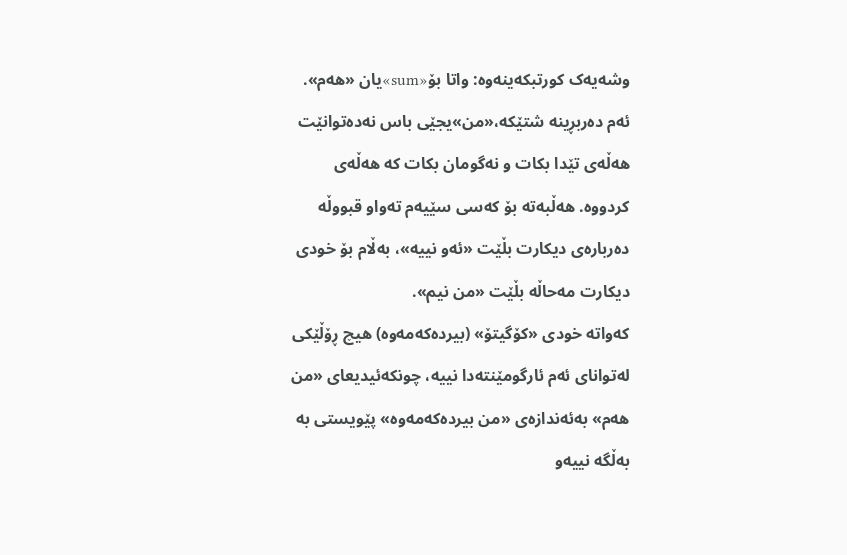وشەیەک کورتبکەینەوە: واتا بۆ«sum»یان «هەم». ئەم دەربڕینە شتێکە،«من»یجێی باس نەدەتوانێت هەڵەی تێدا بکات و نەگومان بکات کە هەڵەی کردووە. هەڵبەتە بۆ کەسی سێیەم تەواو قبووڵە دەربارەی دیکارت بڵێت «ئەو نییە»، بەڵام بۆ خودی دیکارت مەحاڵە بڵێت «من نیم».
کەواتە خودی «کۆگیتۆ» (بیردەکەمەوە) هیچ ڕۆڵێکی لەتوانای ئەم ئارگومێنتەدا نییە، چونکەئیدیعای «من هەم» بەئەندازەی «من بیردەکەمەوە» پێویستی بە بەڵگە نییەو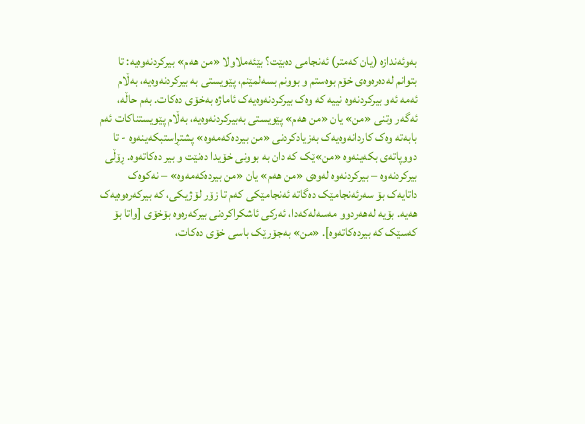بەوئەندازه (یان کەمتر) ئەنجامی دەبێت؟ بێئەملاولا «من هەم» بیرکردنەوەیە: تا بتوانم لەدەرەوەی خۆم بوەستم و بوونم بسەلمێنم، پێویستی بە بیرکردنەوەیە، بەڵام ئەمە ئەو بیرکردنەوە نییە کە وەک بیرکردنەوەیەک ئاماژە بەخۆی دەکات. بەم حاڵە، ئەگەر وتنی «من» یان «من هەم» پێویستی بەبیرکردنەوەیە، بەڵام پێویستناکات ئەم بابەتە وەک کاردانەوەیەک بەزیادکردنی «من بیردەکەمەوە» پشتڕاستبکەینەوە - تا دووپاتەی بکەینەوە «من»ێک که دان بە بوونی خۆیدا دەنێت و بیر دەکاتەوە. ڕۆڵی بیرکردنەوە – بیرکردنەوە لەوەی «من هەم» یان «من بیردەکەمەوە» – نەکوەک داتایەک بۆ سەرئەنجامێک دەگاتە ئەنجامێکی کەم تا زۆر لۆژیکی، کە بیرکەرەوەیەک هەیە. بۆیە لەهەردوو مەسەلەکەدا، ئەرکی ئاشکراکردنی بیرکەرەوە بۆخۆی [واتا بۆ کەسێک کە بیردەکاتەوە]. «من» بەجۆرێک باسی خۆی دەکات،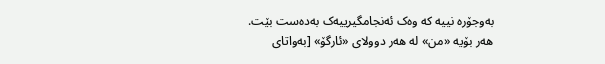بەوجۆرە نییە که وەک ئەنجامگیرییەک بەدەست بێت. هەر بۆیە «من» لە هەر دوولای «ئارگۆ» [بەواتای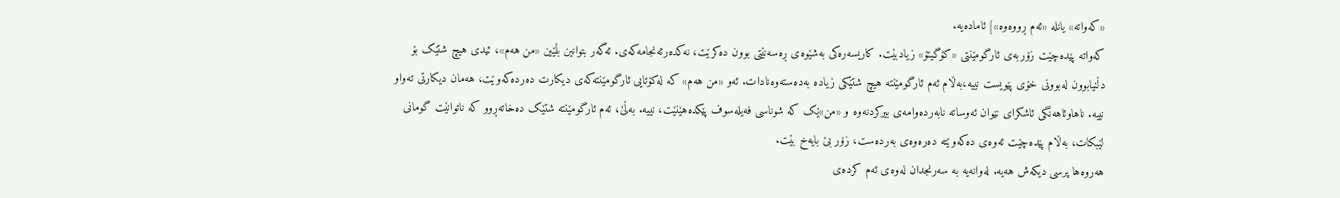«کەواتە» یانلە «ئەم ڕووەوە»] ئامادەیە.
کەواتە پێدەچێت زۆربەی ئارگومێنتی «کۆگیتۆ» زیادبێت. کاریسەرەکی بەشێوەی ڕەسەنێتی بوون دەکرێت، نەکدەرئەنجامەکەی. ئەگەر بتوانین بڵێین «من هەم»، ئیدی هیچ شتێک بۆ دڵنیابوون لەبوونی خۆی پێویست نییە،بەڵام ئەم ئارگومێنتە هیچ شتێکی زیادە بەدەستەوەنادات. ئەو «من هەم» که لەکۆتایی ئارگومێنتەکەی دیکارت دەردەکەوێت، هەمان دیکارتی تەواو نییە. ناهاوئاهەنگی ئاشکرای نێوان ئەوساتە نابەردەوامەی بیرکردنەوە و «من»ێک که شوناسی فەیلەسوف پێکدەهێنێت، نییە. بەڵێ، ئەم ئارگومێنتە شتێک دەخاتەڕوو کە ناتوانێت گومانی لێبکات، بەڵام پێدەچێت ئەوەی دەکەوێتە دەرەوەی بەردەست، زۆر بێ بایەخ بێت.
هەروەها پرسی دیکەش هەیە. لەوانەیە بە سەرنجدان لەوەی ئەم کردەی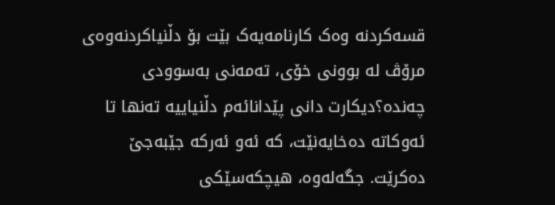قسەکردنە وەک کارنامەیەک بێت بۆ دڵنیاکردنەوەی مرۆڤ لە بوونی خۆی، تەمەنی بەسوودی چەندە؟دیکارت دانی پێدانائەم دڵنیاییە تەنها تا ئەوکاتە دەخایەنێت، کە ئەو ئەرکە جێبەجێ دەکرێت. جگەلەوە، هیچکەسێکی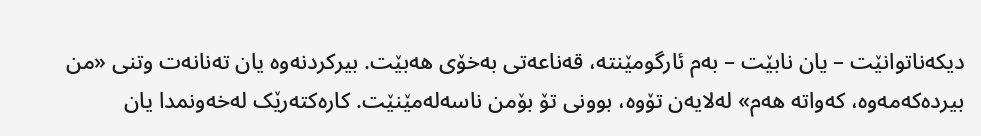دیکەناتوانێت – یان نابێت – بەم ئارگومێنتە، قەناعەتی بەخۆی هەبێت. بیرکردنەوە یان تەنانەت وتنی «من بیردەکەمەوە، کەواتە هەم» لەلایەن تۆوە، بوونی تۆ بۆمن ناسەلەمێنێت. کارەکتەرێک لەخەونمدا یان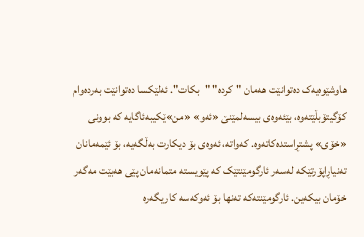ھاوشێوەیەک دەتوانێت ھەمان "کردە" "بکات". ئەلێکسا دەتوانێت بەردەوام کۆگیتۆبڵێتەوە، بێئەوەی بیسەلمێنێ «ئەو» «من»ێکیبەئاگایە کە بوونی «خۆی» پشتڕاستدەکاتەوە. کەواتە، ئەوەی بۆ دیکارت بەڵگەیە، بۆ ئێمەمانان تەنیاڕاپۆرتێکە لەسەر ئارگومێنتێک کە پێویستە متمانەمان پێی هەبێت مەگەر خۆمان بیکەین. ئارگومێنتەکە تەنها بۆ ئەوکەسە کاریگەرە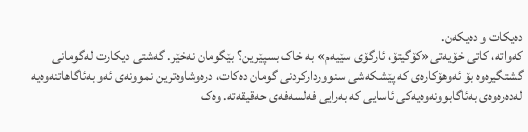دەیکات و دەیکەن.
کەواتە، کاتی خۆیەتی«کۆگیتۆ، ئارگۆی سێیەم» به خاک بسپێرین؟ بێگومان نەخێر. گەشتی دیکارت لەگومانی گشتگیرەوە بۆ ئەوهۆکارەی کە پێشکەشی سنووردارکردنی گومان دەکات، درەوشاوەترین نموونەی ئەو بەئاگاهاتنەوەیە لەدەرەوەی بەئاگابوونەوەیەکی ئاسایی کە بەرایی فەلسەفەی حەقیقەتە. وەک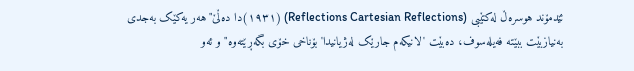ئێدمۆند هوسرەڵ لەکتێبی (Reflections Cartesian Reflections) (١٩٣١)دا دەڵێ"هەر یەکێک بەجدی بەنیازبێت ببێتە فەیلەسوف، دەبێت 'لانیکەم جارێک لەژیانیدا' بۆناخی خۆی بگەڕێتەوە" و ئەو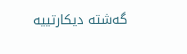گەشتە دیکارتییە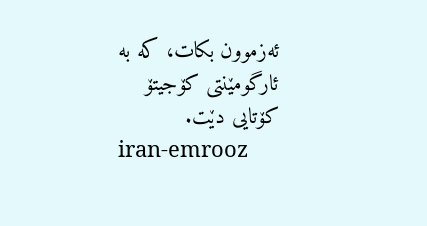ئەزموون بکات، کە بە ئارگومێنتی کۆجیتۆ کۆتایی دێت.
iran-emrooz